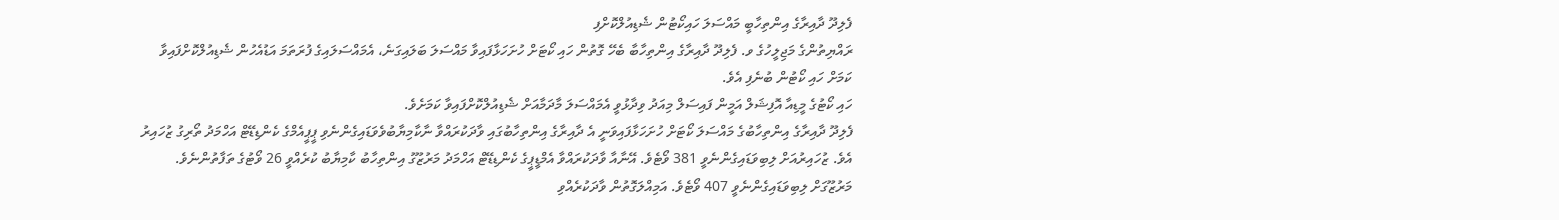ފެލިދޫ ދާއިރާގެ އިންތިހާބީ މައްސަލަ ހައިކޯޓުން ޝެޑިއުލްކޮށްފި
ރައްޔިތުންގެ މަޖިލީހުގެ ވ. ފެލިދޫ ދާއިރާގެ އިންތިހާބާ ބެހޭ ގޮތުން ހައި ކޯޓަށް ހުށަހަޅާފައިވާ މައްސަލަ ބަލައިގަނެ، އެމައްސަލައިގެ ފުރަތަމަ އަޑުއެހުން ޝެޑިއުލްކޮށްފައިވާ ކަމަށް ހައި ކޯޓުން ބުނެފި އެވެ.
ހައި ކޯޓުގެ މީޑިއާ އޮފިޝަލް އަމީން ފައިސަލް މިއަދު ވިދާޅުވީ އެމައްސަލަ މާދަމާއަށް ޝެޑިއުލްކޮށްފައިވާ ކަމަށެވެ.
ފެލިދޫ ދާއިރާގެ އިންތިހާބުގެ މައްސަލަ ކޯޓަށް ހުށަހަޅާފައިވަނީ އެ ދާއިރާގެ އިންތިހާބުގައި ވާދަކުރައްވާ ނާކާމިޔާބުވެވަޑައިގެންނެވި ޕީޕީއެމްގެ ކެންޑިޑޭޓް އަހްމަދު ތޯރިގު ޒުހައިރު އެވެ. ޒުހައިރުއަށް ލިބިވަޑައިގެންނެވީ 381 ވޯޓެވެ. އޭނާއާ ވާދަކުރައްވާ އެމްޑީޕީގެ ކެންޑިޑޭޓް އަހްމަދު މަރުޒޫގު އިންތިހާބު ކާމިޔާބު ކުރެއްވީ 26 ވޯޓުގެ ތަފާތުންނެވެ. މަރުޒޫގަށް ލިބިވަޑައިގެންނެވީ 407 ވޯޓެވެ. އަމިއްލަގޮތުން ވާދަކުރެއްވި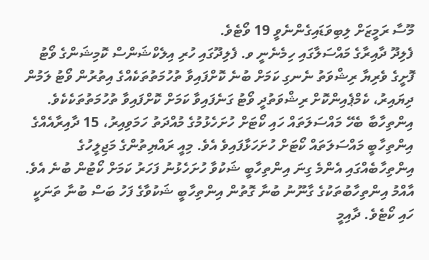މޫސާ ރަމީޒަށް ލިބިވަޑައިގެންނެވީ 19 ވޯޓެވެ.
ފެލިދޫ ދާއިރާގެ މައްސަލާގައި ހިމެނެނީ ވ. ފެލިދޫގައި ހުރި އިލެކްޝަންސް ކޮމިޝަންގެ ވޯޓު ފޮށީގެ ވެރިޔާ ރިޝްވަތު ނެނގި ކަމަށް ބުނެ ކޮށްފައިވާ ތުހުމަތުތަކެއްގެ އިތުރުން ވޯޓު ލަމުން ދިޔައިރު، ކެމްޕެއިންކޮށް ރިޝްވަތުދީ ވޯޓު ގަނެފައިވާ ކަމަށް ކޮށްފައިވާ ތުހުމަތުތަކެކެވެ.
އިންތިހާބާ ބެހޭ މައްސަލަތައް ހައި ކޯޓަށް ހުށަހެޅުމުގެ މުއްދަތު ހަމަވިއިރު، 15 ދާއިރާއެއްގެ އިންތިހާބީ މައްސަލަތައް ކޯޓަށް ހުށަހަޅާފައިވެ އެވެ. މިއީ ރައްޔިތުންގެ މަޖިލީހުގެ އިންތިހާބެއްގައި އެންމެ ގިނަ އިންތިހާބީ ޝަކުވާ ހުށަހެޅުނު ފަހަރު ކަމަށް ކޯޓުން ބުނެ އެވެ.
އާއްމު އިންތިހާބުތަކުގެ ގާނޫނު ބުނާ ގޮތުން އިންތިހާބީ ޝަކުވާގެ ފަހު ބަސް ބުނާ ތަނަކީ ހައި ކޯޓެވެ. ދާއިމީ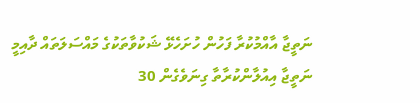ނަތީޖާ އާއްމުކުރާ ފަހުން ހުށަހެޅޭ ޝަކުވާތަކުގެ މައްސަލަތައް ދާއިމީ ނަތީޖާ އިއުލާންކުރާތާ ގިނަވެގެން 30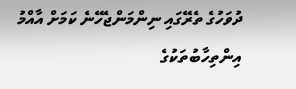ދުވަހުގެ ތެރޭގައި ނިންމަންޖެހޭނެ ކަމަށް އާއްމު އިންތިހާބުތަކުގެ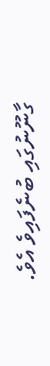ގާނޫނުގައި ބުނެފައިވެ އެވެ.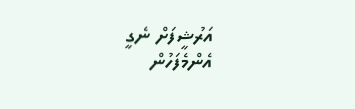އަރުޝީފަށް ނެގީ
އެންމެފަހުން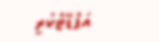އަޕްޑޭޓްކުރީ